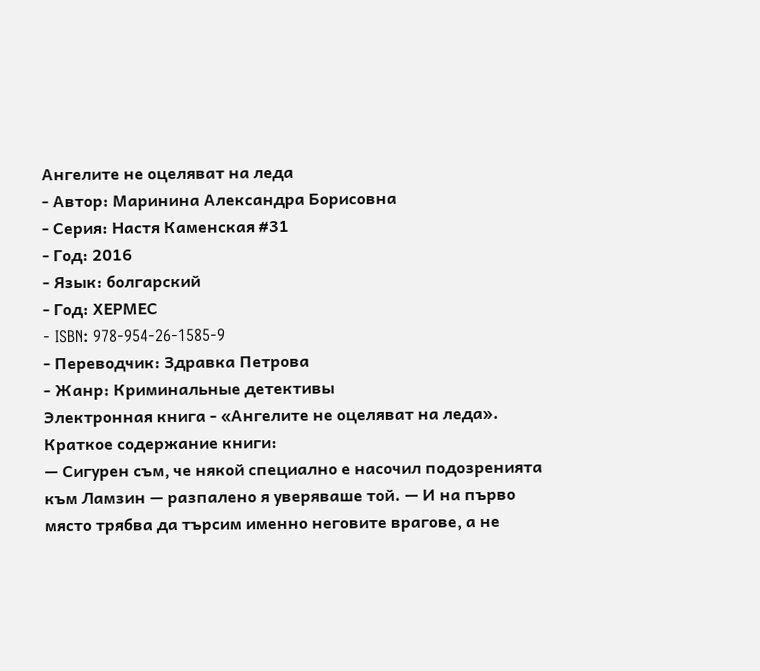Ангелите не оцеляват на леда
- Автор: Маринина Александра Борисовна
- Серия: Настя Каменская #31
- Год: 2016
- Язык: болгарский
- Год: ХЕРМЕС
- ISBN: 978-954-26-1585-9
- Переводчик: Здравка Петрова
- Жанр: Криминальные детективы
Электронная книга - «Ангелите не оцеляват на леда». Краткое содержание книги:
— Сигурен съм, че някой специално е насочил подозренията към Ламзин — разпалено я уверяваше той. — И на първо място трябва да търсим именно неговите врагове, а не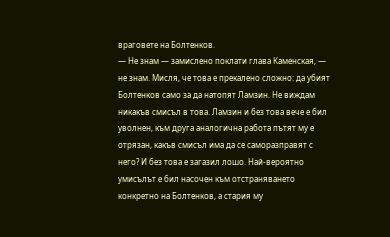враговете на Болтенков.
— Не знам — замислено поклати глава Каменская, — не знам. Мисля, че това е прекалено сложно: да убият Болтенков само за да натопят Ламзин. Не виждам никакъв смисъл в това. Ламзин и без това вече е бил уволнен, към друга аналогична работа пътят му е отрязан, какъв смисъл има да се саморазправят с него? И без това е загазил лошо. Най-вероятно умисълът е бил насочен към отстраняването конкретно на Болтенков, а стария му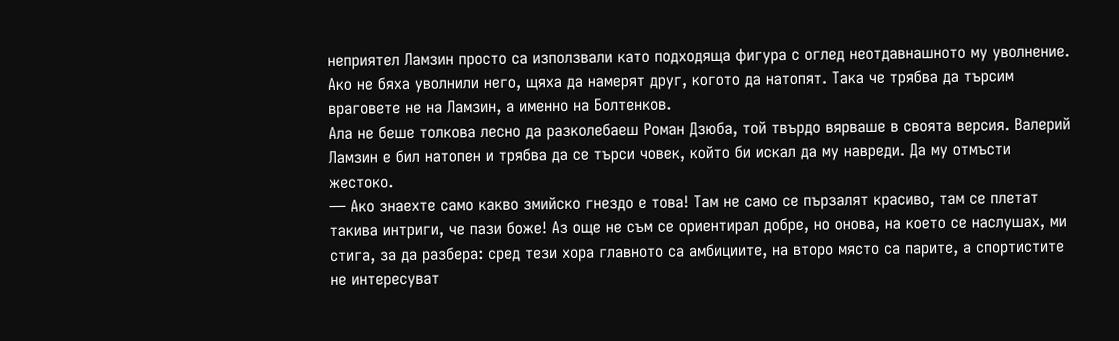неприятел Ламзин просто са използвали като подходяща фигура с оглед неотдавнашното му уволнение. Ако не бяха уволнили него, щяха да намерят друг, когото да натопят. Така че трябва да търсим враговете не на Ламзин, а именно на Болтенков.
Ала не беше толкова лесно да разколебаеш Роман Дзюба, той твърдо вярваше в своята версия. Валерий Ламзин е бил натопен и трябва да се търси човек, който би искал да му навреди. Да му отмъсти жестоко.
— Ако знаехте само какво змийско гнездо е това! Там не само се пързалят красиво, там се плетат такива интриги, че пази боже! Аз още не съм се ориентирал добре, но онова, на което се наслушах, ми стига, за да разбера: сред тези хора главното са амбициите, на второ място са парите, а спортистите не интересуват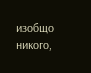изобщо никого,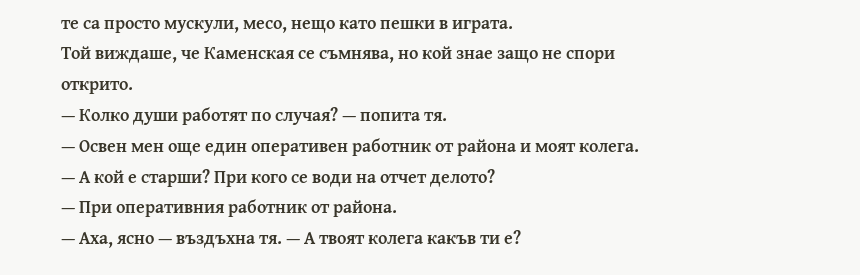те са просто мускули, месо, нещо като пешки в играта.
Той виждаше, че Каменская се съмнява, но кой знае защо не спори открито.
— Колко души работят по случая? — попита тя.
— Освен мен още един оперативен работник от района и моят колега.
— А кой е старши? При кого се води на отчет делото?
— При оперативния работник от района.
— Аха, ясно — въздъхна тя. — А твоят колега какъв ти е?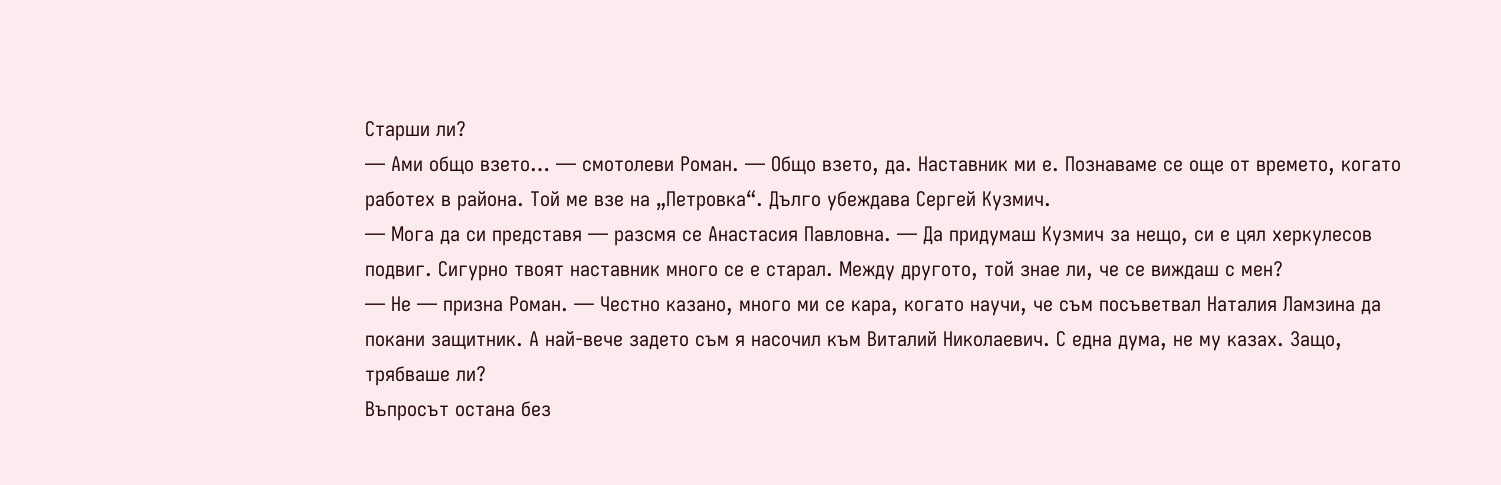Старши ли?
— Ами общо взето… — смотолеви Роман. — Общо взето, да. Наставник ми е. Познаваме се още от времето, когато работех в района. Той ме взе на „Петровка“. Дълго убеждава Сергей Кузмич.
— Мога да си представя — разсмя се Анастасия Павловна. — Да придумаш Кузмич за нещо, си е цял херкулесов подвиг. Сигурно твоят наставник много се е старал. Между другото, той знае ли, че се виждаш с мен?
— Не — призна Роман. — Честно казано, много ми се кара, когато научи, че съм посъветвал Наталия Ламзина да покани защитник. А най-вече задето съм я насочил към Виталий Николаевич. С една дума, не му казах. Защо, трябваше ли?
Въпросът остана без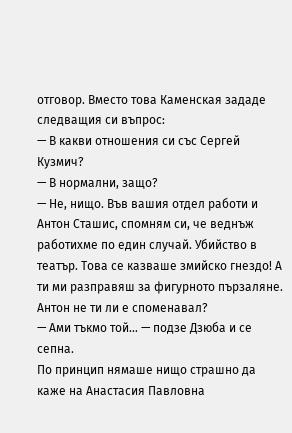отговор. Вместо това Каменская зададе следващия си въпрос:
— В какви отношения си със Сергей Кузмич?
— В нормални, защо?
— Не, нищо. Във вашия отдел работи и Антон Сташис, спомням си, че веднъж работихме по един случай. Убийство в театър. Това се казваше змийско гнездо! А ти ми разправяш за фигурното пързаляне. Антон не ти ли е споменавал?
— Ами тъкмо той… — подзе Дзюба и се сепна.
По принцип нямаше нищо страшно да каже на Анастасия Павловна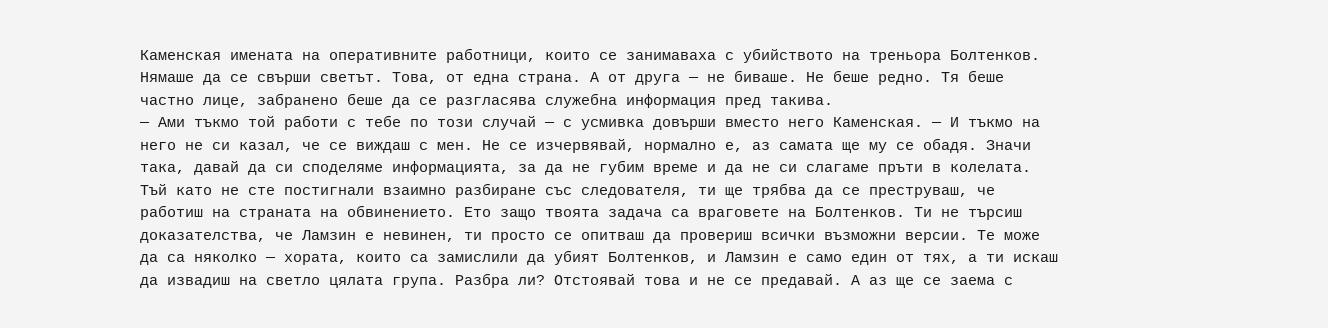Каменская имената на оперативните работници, които се занимаваха с убийството на треньора Болтенков. Нямаше да се свърши светът. Това, от една страна. А от друга — не биваше. Не беше редно. Тя беше частно лице, забранено беше да се разгласява служебна информация пред такива.
— Ами тъкмо той работи с тебе по този случай — с усмивка довърши вместо него Каменская. — И тъкмо на него не си казал, че се виждаш с мен. Не се изчервявай, нормално е, аз самата ще му се обадя. Значи така, давай да си споделяме информацията, за да не губим време и да не си слагаме пръти в колелата. Тъй като не сте постигнали взаимно разбиране със следователя, ти ще трябва да се преструваш, че работиш на страната на обвинението. Ето защо твоята задача са враговете на Болтенков. Ти не търсиш доказателства, че Ламзин е невинен, ти просто се опитваш да провериш всички възможни версии. Те може да са няколко — хората, които са замислили да убият Болтенков, и Ламзин е само един от тях, а ти искаш да извадиш на светло цялата група. Разбра ли? Отстоявай това и не се предавай. А аз ще се заема с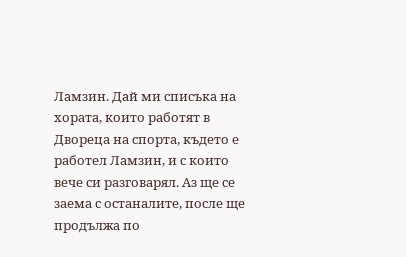Ламзин. Дай ми списъка на хората, които работят в Двореца на спорта, където е работел Ламзин, и с които вече си разговарял. Аз ще се заема с останалите, после ще продължа по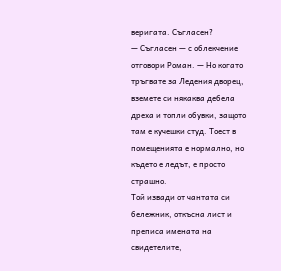веригата. Съгласен?
— Съгласен — с облекчение отговори Роман. — Но когато тръгвате за Ледения дворец, вземете си някаква дебела дреха и топли обувки, защото там е кучешки студ. Тоест в помещенията е нормално, но където е ледът, е просто страшно.
Той извади от чантата си бележник, откъсна лист и преписа имената на свидетелите,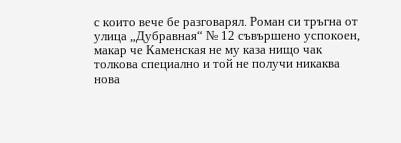с които вече бе разговарял. Роман си тръгна от улица „Дубравная“ № 12 съвършено успокоен, макар че Каменская не му каза нищо чак толкова специално и той не получи никаква нова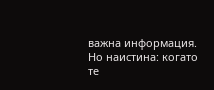важна информация. Но наистина: когато те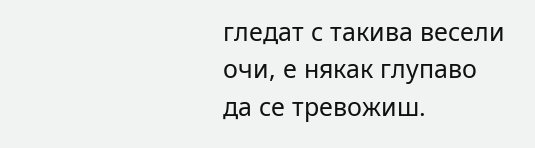гледат с такива весели очи, е някак глупаво да се тревожиш.